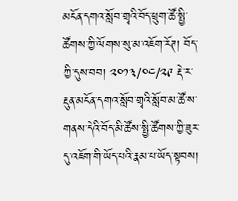མངོན་དགའ་སློབ་གྲྭའི་བོད་ཕྲུག་ཚོ་སྤྱི་ཚོགས་ཀྱི་ལོགས་སུ་མ་འཇོག་རོཊ། བོད་ཀྱི་དུས་བབ། ༢༠༡༣/༠༤/༢༩ རྡེ་ར་རྡུན་མངོན་དགའ་སློབ་གྲྭའི་སློབ་མ་ཚོ་ས་གནས་དེའི་བོད་མི་ཚོས་སྤྱི་ཚོགས་ཀྱི་ཟུར་དུ་འཇོག་གི་ཡོད་པའི་རྣམ་པ་ཡོད་སྟབས།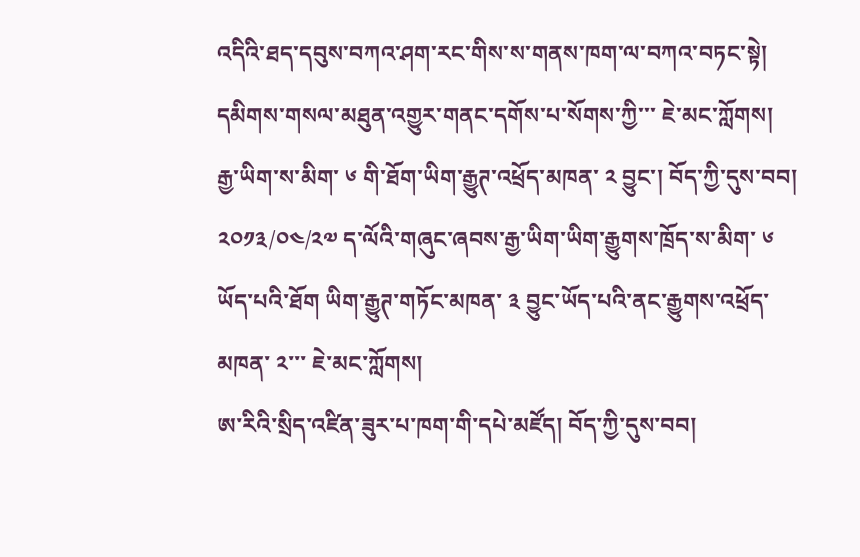འདིའི་ཐད་དབུས་བཀའ་ཤག་རང་གིས་ས་གནས་ཁག་ལ་བཀའ་བཏང་སྟེ། དམིགས་གསལ་མཐུན་འགྱུར་གནང་དགོས་པ་སོགས་ཀྱི་་་ ཇེ་མང་ཀློགས།
རྒྱ་ཡིག་ས་མིག་ ༦ གི་ཐོག་ཡིག་རྒྱུཊ་འཕྲོད་མཁན་ ༢ བྱུང་། བོད་ཀྱི་དུས་བབ། ༢༠༡༣/༠༤/༢༧ ད་ལོའི་གཞུང་ཞབས་རྒྱ་ཡིག་ཡིག་རྒྱུགས་ཁྲོད་ས་མིག་ ༦ ཡོད་པའི་ཐོག ཡིག་རྒྱུཊ་གཏོང་མཁན་ ༣ བྱུང་ཡོད་པའི་ནང་རྒྱུགས་འཕྲོད་མཁན་ ༢་་་ ཇེ་མང་ཀློགས།
ཨ་རིའི་སྲིད་འཛིན་ཟུར་པ་ཁག་གི་དཔེ་མཛོད། བོད་ཀྱི་དུས་བབ།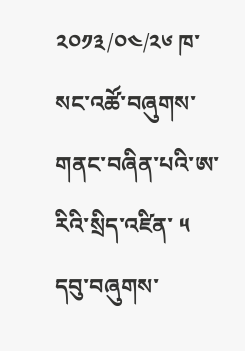༢༠༡༣/༠༤/༢༦ ཁ་སང་འཚོ་བཞུགས་གནང་བཞིན་པའི་ཨ་རིའི་སྲིད་འཛིན་ ༥ དབུ་བཞུགས་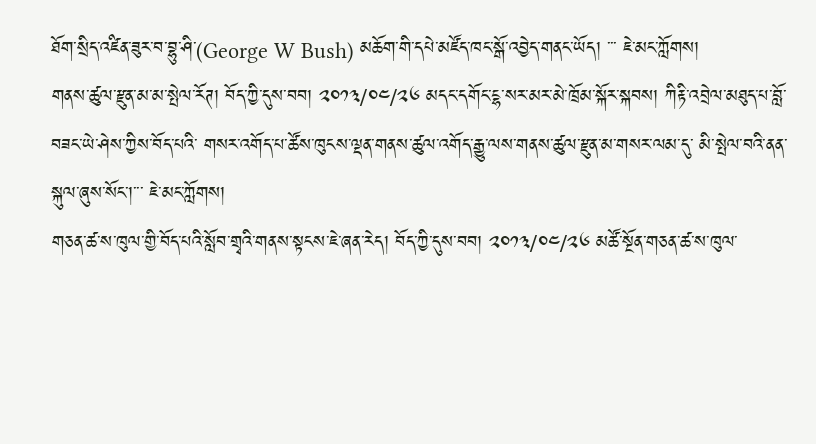ཐོག་སྲིད་འཛིན་ཟུར་བ་བྷུ་ཤི་(George W Bush) མཆོག་གི་དཔེ་མཛོད་ཁང་སྒོ་འབྱེད་གནང་ཡོད། ་་་ ཇེ་མང་ཀློགས།
གནས་ཚུལ་རྫུན་མ་མ་སྤེལ་རོཊ། བོད་ཀྱི་དུས་བབ། ༢༠༡༣/༠༤/༢༦ མདང་དགོང་ངྷ་སར་མར་མེ་ཁྲོམ་སྐོར་སྐབས། ཀིརྟི་འབྲེལ་མཐུད་པ་བློ་བཟང་ཡེ་ཤེས་ཀྱིས་བོད་པའི་ གསར་འགོད་པ་ཚོས་ཁུངས་ལྡན་གནས་ཚུལ་འགོད་རྒྱུ་ལས་གནས་ཚུལ་རྫུན་མ་གསར་ལམ་དུ་ མི་སྤེལ་བའི་ནན་སྐུལ་ཞུས་སོང་།་་་ ཇེ་མང་ཀློགས།
གཅན་ཚ་ས་ཁུལ་གྱི་བོད་པའི་སློབ་གྲྭའི་གནས་སྟངས་ཇེ་ཞན་རེད། བོད་ཀྱི་དུས་བབ། ༢༠༡༣/༠༤/༢༦ མཚོ་སྔོན་གཅན་ཚ་ས་ཁུལ་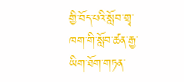གྱི་བོད་པའི་སློབ་གྲྭ་ཁག་གི་སློབ་ཚན་རྒྱ་ཡིག་ཐོག་གཏན་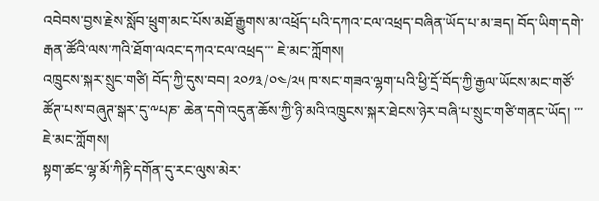འབེབས་བྱས་རྗེས་སློབ་ཕྲུག་མང་པོས་མཐོ་རྒྱུགས་མ་འཕྲོད་པའི་དཀའ་ངལ་འཕྲད་བཞིན་ཡོད་པ་མ་ཟད། བོད་ཡིག་དགེ་རྒན་ཚོའི་ལས་ཀའི་ཐོག་ལའང་དཀའ་ངལ་འཕྲད་་་ ཇེ་མང་ཀློགས།
འཁྲུངས་སྐར་སྲུང་གཙི། བོད་ཀྱི་དུས་བབ། ༢༠༡༣/༠༤/༢༥ ཁ་སང་གཟའ་ལྷག་པའི་ཕྱི་དྲོ་བོད་ཀྱི་རྒྱལ་ཡོངས་མང་གཙོ་ཚོཊ་པས་བཞུཊ་སྒར་དུ་༸པཎ་ ཆེན་དགེ་འདུན་ཆོས་ཀྱི་ཉི་མའི་འཁྲུངས་སྐར་ཐེངས་ཉེར་བཞི་པ་སྲུང་གཙི་གནང་ཡོད། ་་་ ཇེ་མང་ཀློགས།
སྟག་ཚང་ལྷ་མོ་ཀིརྟི་དགོན་དུ་རང་ལུས་མེར་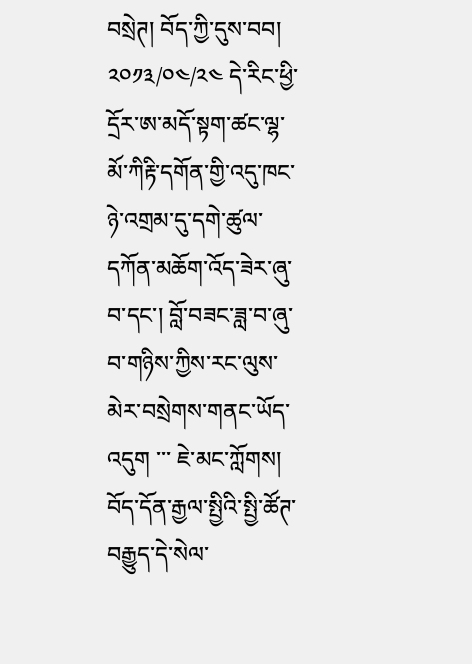བསྲེཊ། བོད་ཀྱི་དུས་བབ། ༢༠༡༣/༠༤/༢༤ དེ་རིང་ཕྱི་དྲོར་ཨ་མདོ་སྟག་ཚང་ལྷ་མོ་ཀིརྟི་དགོན་གྱི་འདུ་ཁང་ཉེ་འགྲམ་དུ་དགེ་ཚུལ་དཀོན་མཆོག་འོད་ཟེར་ཞུ་བ་དང་། བློ་བཟང་ཟླ་བ་ཞུ་བ་གཉིས་ཀྱིས་རང་ལུས་མེར་བསྲེགས་གནང་ཡོད་འདུག ་་་ ཇེ་མང་ཀློགས།
བོད་དོན་རྒྱལ་སྤྱིའི་སྤྱི་ཚོཊ་བརྒྱུད་དེ་སེལ་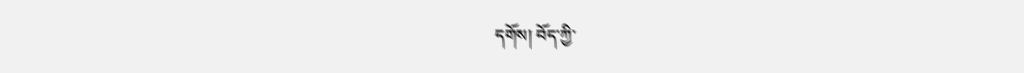དགོས། བོད་ཀྱི་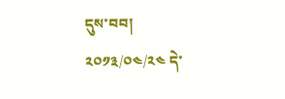དུས་བབ། ༢༠༡༣/༠༤/༢༤ དེ་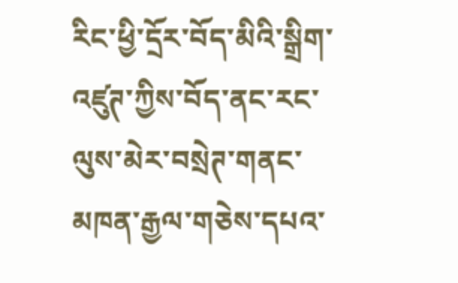རིང་ཕྱི་དྲོར་བོད་མིའི་སྒྲིག་འཛུཊ་ཀྱིས་བོད་ནང་རང་ལུས་མེར་བསྲེཊ་གནང་མཁན་རྒྱལ་གཅེས་དཔའ་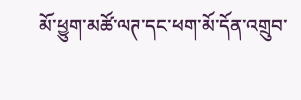མོ་ཕྱུག་མཚོ་ལཊ་དང་ཕག་མོ་དོན་འགྲུབ་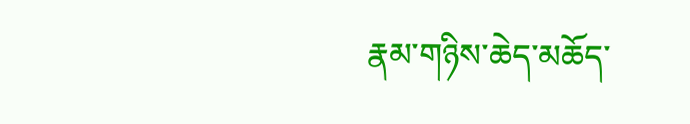རྣམ་གཉིས་ཆེད་མཆོད་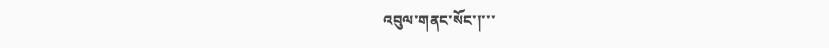འབུལ་གནང་སོང་།་་་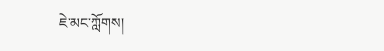ཇེ་མང་ཀློགས།